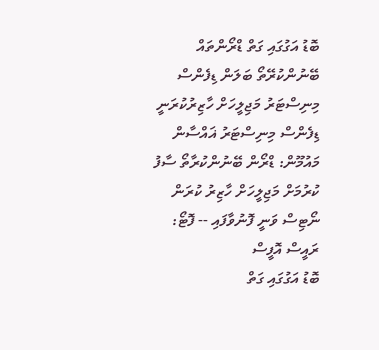ބޮޑު އަގުގައި ގަތް ޑްރޯންތައް ބޭނުންކުރޭތޯ ބަލަން ޑިފެންސް މިނިސްޓަރު މަޖިލީހަށް ހާޒިރުކުރަނީ
ޑިފެންސް މިނިސްޓަރު ޣައްސާން މައުމޫން: ޑްރޯން ބޭނުންކުރާތޯ ސާފު ކުރުމަށް މަޖިލީހަށް ހާޒިރު ކުރަން ނޯޓިސް ވަނީ ފޮނުވާފައި -- ފޮޓޯ: ރައީސް އޮފީސް
ބޮޑު އަގުގައި ގަތް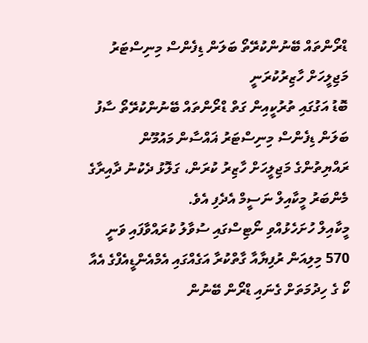ޑްރޯންތައް ބޭނުންކުރޭތޯ ބަލަން ޑިފެންސް މިނިސްޓަރު މަޖިލީހަށް ހާޒިރުކުރަނީ
ބޮޑު އަގުގައި ތުރުކީއިން ގަތް ޑްރޯންތައް ބޭނުންކުރޭތޯ ސާފު ބަލަން ޑިފެންސް މިނިސްޓަރު ޣައްސާން މައުމޫން ރައްޔިތުންގެ މަޖިލީހަށް ހާޒިރު ކުރަން، ގަލޮޅު ދެކުނު ދާއިރާގެ މެންބަރު މީކާއިލް ނަސީމް އެދެފި އެވެ.
މީކާއިލް ހުށަހެޅުއްވި ނޯޓިސްގައި ސުވާލު ކުރައްވާފައި ވަނީ 570 މިލިއަން ރުފިޔާއާ ގާތްކުރާ އަގެއްގައި އެމްއެންޑީއެފްގެ އެއާ ކޯ ގެ ހިދުމަތަށް ގެނައި ޑްރޯން ބޭނުން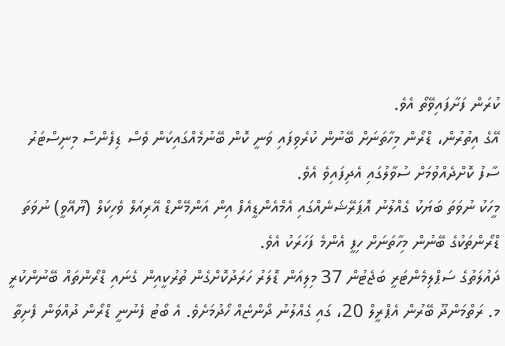ކުރަން ފަށާފައިވޭތޯ އެވެ.
އޭގެ އިތުރުން، ޑްރޯން މިހާތަނަށް ބޭނުން ކުރެވިފައި ވަނީ ކޮން ބޭނުމެއްގައިކަން ވެސް ޑިފެންސް މިނިސްޓަރު ސާފު ކޮށްދެއްވުމަށް ސުވާލުގައި އެދިފައިވެ އެވެ.
މީހަކު ނުވަތަ ބަޔަކު ގެއްލުނު އޮޕަރޭޝަނެއްގައި އެމްއެންޑީއެފް އިން އަންމޭންޑް އޭރިއަލް ވެހިކަލް (ޔޫއޭވީ) ނުވަތަ ޑްރޯންތަކުގެ ބޭނުން މިހާތަނަށް ހިފީ އެންމެ ފަހަރަކު އެވެ.
ދައުލަތުގެ ސަޕްލިމެންޓަރީ ބަޖެޓުން 37 މިލިއަން ޑޮލަރު ހަރަދުކޮށްގެން ތުރުކީއިން ގެނައި ޑްރޯންތައް ބޭނުންކުރީ މ. ރަތްމަންދޫ ބޭރުން އެޕްރީލް 20، ގައި ގެއްލުނު ދޯންޏެއް ހޯދުމަށެވެ. އެ ބޯޓު ފެނުނީ ޑްރޯން ދުއްވަން ފެށިތާ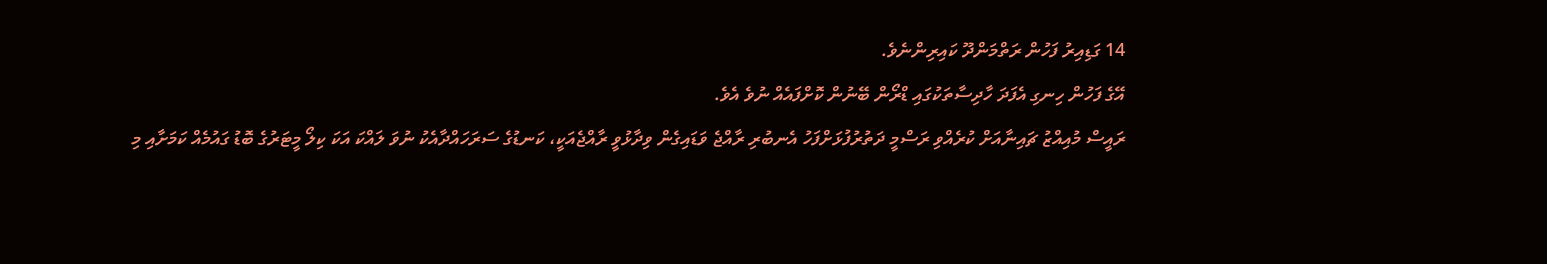14 ގަޑިއިރު ފަހުން ރަތްމަންދޫ ކައިރިންނެވެ.
އޭގެ ފަހުން ހިނގި އެފަދަ ހާދިސާތަކުގައި ޑްރޯން ބޭނުން ކޮށްފައެއް ނުވެ އެވެ.
ރައީސް މުއިއްޒު ޗައިނާއަށް ކުރެއްވި ރަސްމީ ދަތުރުފުޅަށްފަހު އެނބުރި ރާއްޖެ ވަޑައިގެން ވިދާޅުވީ ރާއްޖެއަކީ، ކަނޑުގެ ސަރަހައްދާއެކު ނުވަ ލައްކަ އަކަ ކިލޯ މީޓަރުގެ ބޮޑު ގައުމެއް ކަމަށާއި މި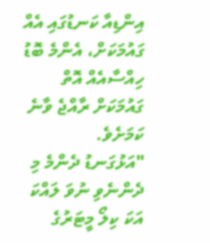އިންޑިއާ ކަނޑުގައި އެއް ގައުމަކަށް، އެންމެ ބޮޑު ހިއްސާއެއް އޮތް ގައުމަކަށް ރާއްޖެ ވާނެ ކަމަށެވެ.
"އަޅުގަނޑު ދެންމެ މި ދެންނެވި ނުވަ ލައްކަ އަކަ ކިލޯ މީޓަރުގެ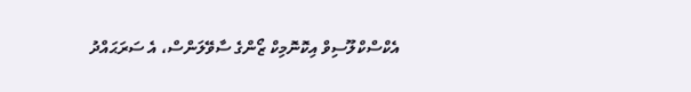އެކްސްކްލޫސިވް އިކޮނޮމިކް ޒޯންގެ ސާވޭލަންސް، އެ ސަރަޙައްދު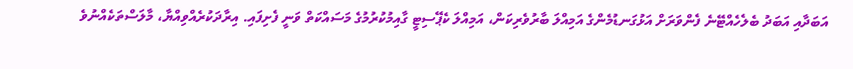އަބަދާއި އަބަދު ބެލެހެއްޓޭނެ ފެންވަރަށް އަޅުގަނޑުމެންގެ އަމިއްލަ ބާރުވެރިކަން، އަމިއްލަ ކެޕޭސިޓީ ގާއިމުކުރުމުގެ މަސައްކަތް ވަނީ ފެށިފައި. އިރާދަކުރެއްވިއްޔާ، މާލަސްތަކެއްނުވެ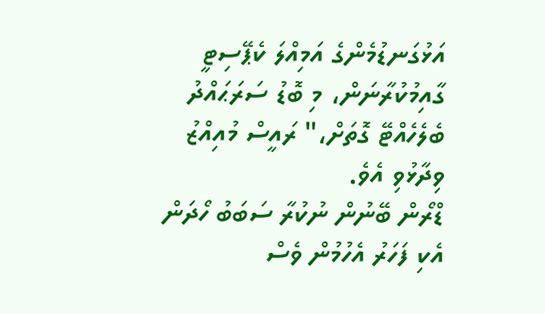އަޅުގަނޑުމެންގެ އަމިއްލަ ކެޕޭސިޓީ ގާއިމުކުރާނަން، މި ބޮޑު ސަރަޙައްދު ބެލެހެއްޓޭ ގޮތަށް،" ރައީސް މުއިއްޒު ވިދާޅުވި އެވެ.
ޑްރޯން ބޭނުން ނުކުރާ ސަބަބު ހޯދަން އެކި ފަހަރު އެހުމުން ވެސް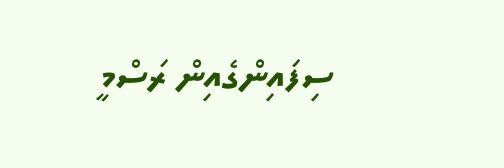ސިފައިންގެއިން ރަސްމީ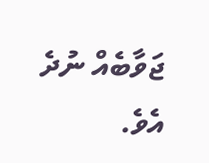ޖަވާބެއް ނުދެ އެވެ.